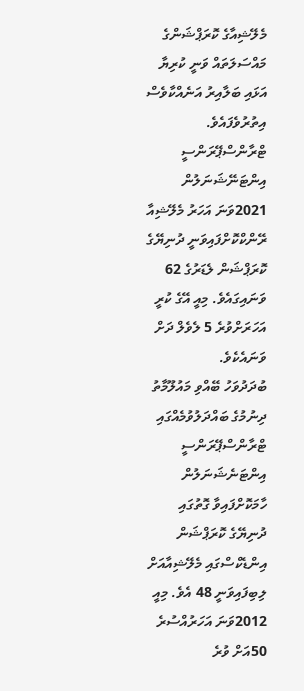މެލޭޝިއާގެ ކޮރަޕްޝަންގެ މައްސަލަތައް ވަނީ ކުރިޔާ އަޅައި ބަލާއިރު އަނެއްކާވެސް އިތުރުވެފައެވެ. ޓްރާންސްޕޭރަންސީ އިންޓަނޭޝަނަލުން 2021ވަނަ އަހަރު މެލޭޝިއާ ރޭންކްކޮށްފައިވަނީ ދުނިޔޭގެ ކޮރަޕްޝަން ލެޑަރުގެ 62 ވަނައިގައެވެ. މިއީ އޭގެ ކުރީ އަހަރަށްވުރެ 5 ލެވެލް ދަށް ވަނައެކެވެ.
ބުދަދުވަހު ބޭއްވި މައުލޫމާތު ދިނުމުގެ ބައްދަލުވުމެއްގައި ޓްރާންސްޕޭރަންސީ އިންޓަނެޝަނަލުން ހާމަކޮށްފައިވާ ގޮތުގައި ދުނިޔޭގެ ކޮރަޕްޝަން އިންޑެކްސްގައި މެލޭޝިއާއަށް ލިބިފައިވަނީ 48 އެވެ. މިއީ 2012ވަނަ އަހަރުއްސުރެ 50އަށް ވުރެ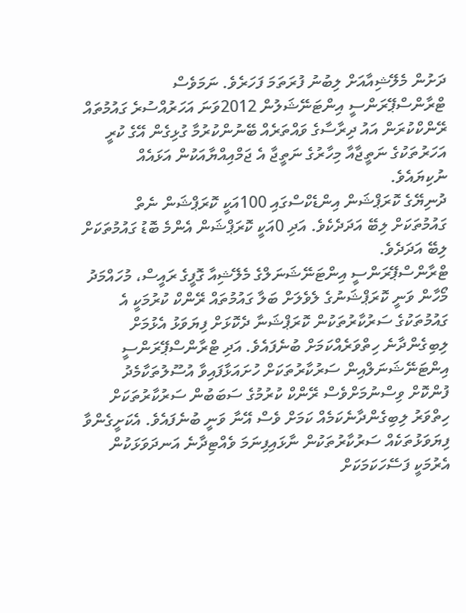ދަށުން މެލޭޝިއާއަށް ލިބުނު ފުރަތަމަ ފަހަރެވެ. ނަމަވެސް ޓްރާންސްޕޭރަންސީ އިންޓަނޭޝަލުން 2012ވަނަ އަހަރުއްސުރެ ގައުމުތައް ރޭންކްކުރަން އައު ދިރާސާގެ ވައްތަރެއް ބޭނުންކުރުމާ ގުޅިގެން އޭގެ ކުރީ އަހަރުތަކުގެ ނަތީޖާއާ މިހާރުގެ ނަތީޖާ އެ ޖަމްއިއްޔާއަކުން އަޅައެއް ނުކިޔައެވެ.
ދުނިޔޭގެ ކޮރަޕްޝަން އިންޑެކްސްގައި 100އަކީ ކޮރަޕްޝަން ނެތް ގައުމުތަކަށް ލިބޭ އަދަދެކެވެ. އަދި 0އަކީ ކޮރަޕްޝަން އެންމެ ބޮޑު ގައުމުތަކަށް ލިބޭ އަދަދެވެ.
ޓްރާންސްޕޭރަންސީ އިންޓަނޭޝަނަލްގެ މެލޭޝިއާ ގޮފީގެ ރައީސް، މުހައްމަދު މޯހާން ވަނީ ކޮރަޕްޝަނުގެ ލެވެލަށް ބަލާ ގައުމުތައް ރޭންކް ކުރުމަކީ އެ ގައުމުތަކުގެ ސަރުކާރުތަކުން ކޮރަޕްޝަނާ ދެކޮޅަށް ފިޔަވަޅު އެޅުމަށް ލިބިގެންދާނެ ހިތްވަރެއްކަމަށް ބުނެފައެވެ. އަދި ޓްރާންސްޕޭރަންސީ އިންޓަނޭޝަނަލްއިން ސަރުކާރުތަކަށް ހުށައަޅާފައިވާ އުސޫލުތަކާމެދު ފުންކޮށް ވިސްނުމަށްވެސް ރޭންކް ކުރުމުގެ ސަބަބުން ސަރުކާރުތަކަށް ހިތްވަރު ލިބިގެންދާނެކަމެއް ކަމަށް ވެސް އޭނާ ވަނީ ބުނެފައެވެ. އެކަށީގެންވާ ފިޔަވަޅުތަކެއް ސަރުކާރުތަކުން ނާޅައިފިނަމަ ވެއްޓިދާނެ އަނދަވަޅަކުން އެރުމަކީ ފަސޭހަކަމަކަށް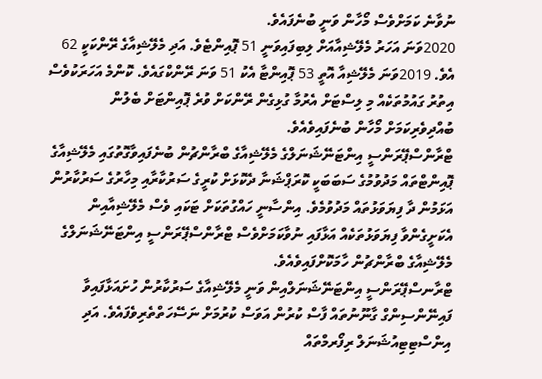ނުވާނެ ކަމަށްވެސް މޯހާން ވަނީ ބުނެފައެވެ.
2020ވަނަ އަހަރު މެލޭޝިއާއަށް ލިބިފައިވަނީ 51 ޕޮއިންޓެވެ. އަދި މެލޭޝިއާގެ ރޭންކަކީ 62 އެވެ. 2019ވަނަ މެލޭޝިއާ އޮތީ 53 ޕޮއިންޓާ އެކު 51 ވަނަ ރޭންކްގައެވެ. ކޮންމެ އަހަރަކުވެސް އިތުރު ގައުމުތަކެއް މި ލިސްޓަށް އެރުމާ ގުޅިގެން ރޭންކަށް ވުރެ ޕޮއިންޓަށް ބެލުން ބުއްދިވެރިކަމަށް މޯހާން ބުނެފައިވެއެވެ.
ޓްރާންސްޕޭރަންސީ އިންޓަނޭޝަނަލްގެ މެލޭޝިއާގެ ބްރާންޗުން ބުނެފައިވާގޮތުގައި މެލޭޝިއާގެ ޕޮއިންޓްތައް މަދުވުމުގެ ސަބަބަކީ ކޮރަޕްޝަނާ ދެކޮޅަށް ކުރީގެ ސަރުކާރާއި މިހާރުގެ ސަރުކާރުން އަޅަމުން ދާ ފިޔަވަޅުތައް މަދުވުމެވެ. އިންސާނީ ހައްގުތަކަށް ޓަކައި ވެސް މެލޭޝިއާއިން އެކަށީގެންވާ ފިޔަވަޅުތަކެއް އަޅާފައި ނުވާކަމަށްވެސް ޓްރާންސްޕޭރަންސީ އިންޓަނޭޝަނަލްގެ މެލޭޝިއާގެ ބްރާންޗުން ހާމަކޮށްފައިވެއެވެ.
ޓްރާނސްޕޭރަންސީ އިންޓަނޭޝަނަލްއިން ވަނީ މެލޭޝިއާގެ ސަރުކާރުން ހުށައަޅާފައިވާ ފައިނޭންސިންގް ގާނޫނުތައް ފާސް ކުރުން އަވަސް ކުރުމަށް ނަސޭހަތްތެރިވެފައެވެ. އަދި އިންސްޓިޓިއުޝަނަލް ރިފޯރމްތައް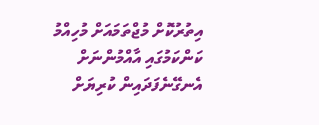އިތުރުކޮށް މުޖްތަމައަށް މުހިއްމު ކަންކަމުގައި އާއްމުންނަށް އެނގޭނެފަދައިން ކުރިޔަށް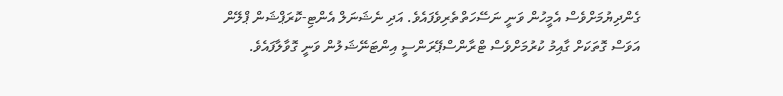ގެންދިޔުމަށްވެސް އެމީހުން ވަނީ ނަސޭހަތްތެރިވެފައެވެ. އަދި ނެޝަނަލް އެންޓި-ކޮރަޕްޝަން ޕްލޭން އަވަސް ގޮތަކަށް ގާއިމު ކުރުމަށްވެސް ޓްރާންސްޕޭރަންސީ އިންޓަނޭޝަލުން ވަނީ ގޮވާލާފައެވެ.